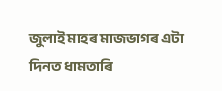জুলাই মাহৰ মাজভাগৰ এটা দিনত ধামতাৰি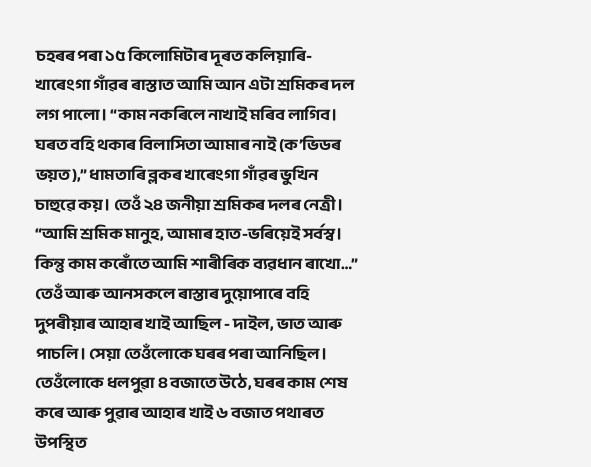চহৰৰ পৰা ১৫ কিলোমিটাৰ দূৰত কলিয়াৰি-খাৰেংগা গাঁৱৰ ৰাস্তাত আমি আন এটা শ্ৰমিকৰ দল লগ পালো। “কাম নকৰিলে নাখাই মৰিব লাগিব। ঘৰত বহি থকাৰ বিলাসিতা আমাৰ নাই (ক’ভিডৰ ভয়ত),” ধামতাৰি ব্লকৰ খাৰেংগা গাঁৱৰ ভুখিন চাহুৱে কয়। তেওঁ ২৪ জনীয়া শ্ৰমিকৰ দলৰ নেত্ৰী। “আমি শ্ৰমিক মানুহ, আমাৰ হাত-ভৰিয়েই সৰ্বস্ব। কিন্তু কাম কৰোঁতে আমি শাৰীৰিক ব্যৱধান ৰাখো…”
তেওঁ আৰু আনসকলে ৰাস্তাৰ দুয়োপাৰে বহি দুপৰীয়াৰ আহাৰ খাই আছিল - দাইল, ভাত আৰু পাচলি। সেয়া তেওঁলোকে ঘৰৰ পৰা আনিছিল। তেওঁলোকে ধলপুৱা ৪ বজাতে উঠে, ঘৰৰ কাম শেষ কৰে আৰু পুৱাৰ আহাৰ খাই ৬ বজাত পথাৰত উপস্থিত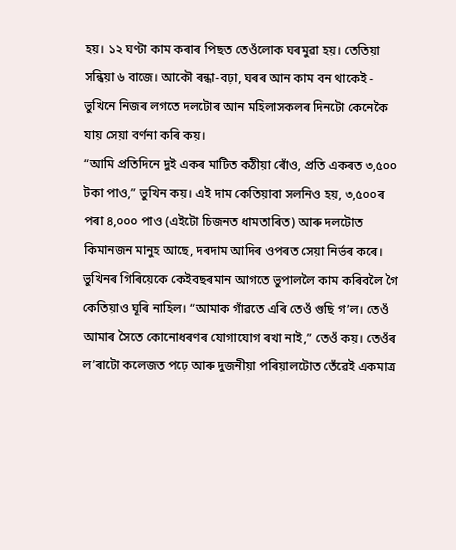হয়। ১২ ঘণ্টা কাম কৰাৰ পিছত তেওঁলোক ঘৰমুৱা হয়। তেতিয়া সন্ধিয়া ৬ বাজে। আকৌ ৰন্ধা-বঢ়া, ঘৰৰ আন কাম বন থাকেই - ভুখিনে নিজৰ লগতে দলটোৰ আন মহিলাসকলৰ দিনটো কেনেকৈ যায় সেয়া বৰ্ণনা কৰি কয়।
“আমি প্ৰতিদিনে দুই একৰ মাটিত কঠীয়া ৰোঁও, প্ৰতি একৰত ৩,৫০০ টকা পাও,” ভুখিন কয়। এই দাম কেতিয়াবা সলনিও হয়, ৩,৫০০ৰ পৰা ৪,০০০ পাও (এইটো চিজনত ধামতাৰিত) আৰু দলটোত কিমানজন মানুহ আছে, দৰদাম আদিৰ ওপৰত সেয়া নিৰ্ভৰ কৰে।
ভুখিনৰ গিৰিয়েকে কেইবছৰমান আগতে ভুপাললৈ কাম কৰিবলৈ গৈ কেতিয়াও ঘূৰি নাহিল। “আমাক গাঁৱতে এৰি তেওঁ গুছি গ’ল। তেওঁ আমাৰ সৈতে কোনোধৰণৰ যোগাযোগ ৰখা নাই,” তেওঁ কয়। তেওঁৰ ল’ৰাটো কলেজত পঢ়ে আৰু দুজনীয়া পৰিয়ালটোত তেঁৱেই একমাত্ৰ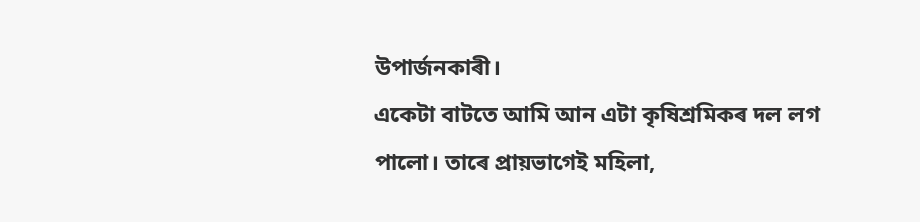উপাৰ্জনকাৰী।
একেটা বাটতে আমি আন এটা কৃষিশ্ৰমিকৰ দল লগ পালো। তাৰে প্ৰায়ভাগেই মহিলা,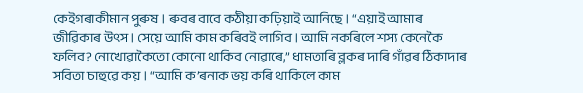কেইগৰাকীমান পুৰুষ। ৰুবৰ বাবে কঠীয়া কঢ়িয়াই আনিছে। “এয়াই আমাৰ জীৱিকাৰ উৎস। সেয়ে আমি কাম কৰিবই লাগিব। আমি নকৰিলে শস্য কেনেকৈ ফলিব? নোখোৱাকৈতো কোনো থাকিব নোৱাৰে,” ধামতাৰি ব্লকৰ দাৰি গাঁৱৰ ঠিকাদাৰ সবিতা চাহুৱে কয়। “আমি ক’ৰনাক ভয় কৰি থাকিলে কাম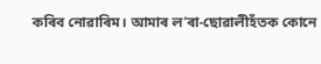কৰিব নোৱাৰিম। আমাৰ ল’ৰা-ছোৱালীহঁতক কোনে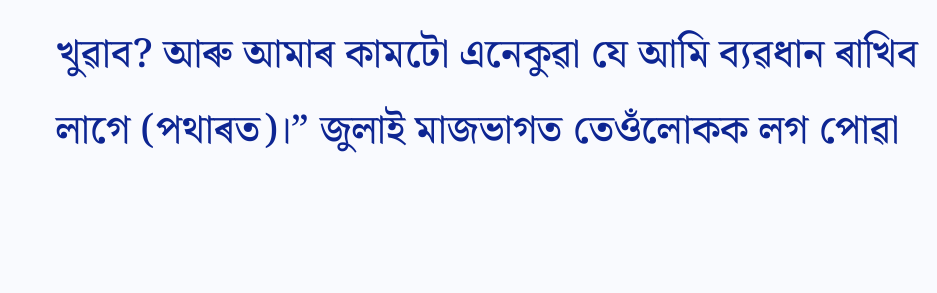খুৱাব? আৰু আমাৰ কামটো এনেকুৱা যে আমি ব্যৱধান ৰাখিব লাগে (পথাৰত)।” জুলাই মাজভাগত তেওঁলোকক লগ পোৱা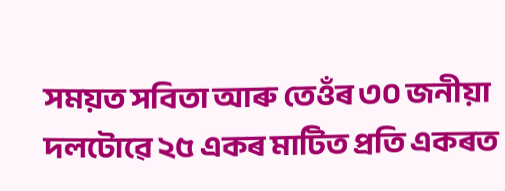সময়ত সবিতা আৰু তেওঁৰ ৩০ জনীয়া দলটোৱে ২৫ একৰ মাটিত প্ৰতি একৰত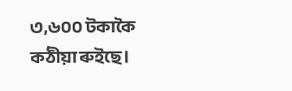৩,৬০০ টকাকৈ কঠীয়া ৰুইছে।